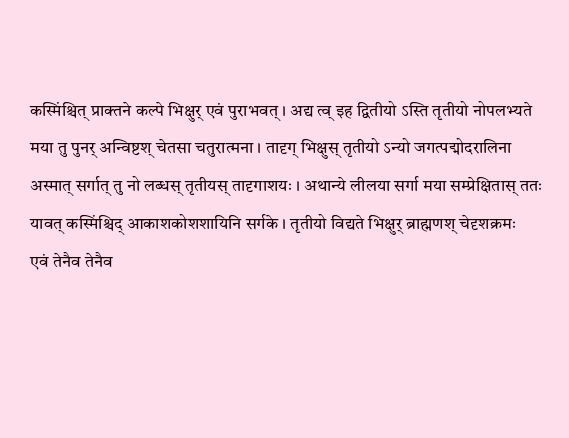कस्मिंश्चित् प्राक्तने कल्पे भिक्षुर् एवं पुराभवत् । अद्य त्व् इह द्वितीयो ऽस्ति तृतीयो नोपलभ्यते
मया तु पुनर् अन्विष्टश् चेतसा चतुरात्मना । तादृग् भिक्षुस् तृतीयो ऽन्यो जगत्पद्मोदरालिना
अस्मात् सर्गात् तु नो लब्धस् तृतीयस् तादृगाशयः । अथान्ये लीलया सर्गा मया सम्प्रेक्षितास् ततः
यावत् कस्मिंश्चिद् आकाशकोशशायिनि सर्गके । तृतीयो विद्यते भिक्षुर् ब्राह्मणश् चेदृशक्रमः
एवं तेनैव तेनैव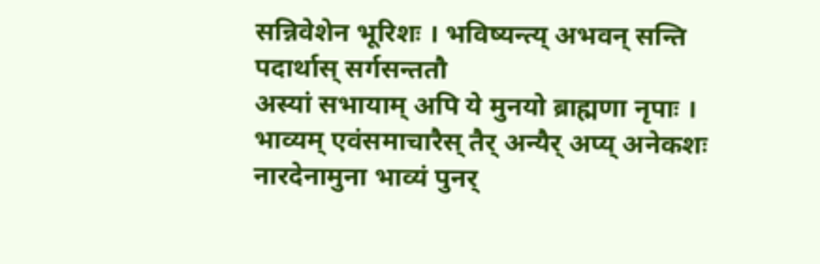सन्निवेशेन भूरिशः । भविष्यन्त्य् अभवन् सन्ति पदार्थास् सर्गसन्ततौ
अस्यां सभायाम् अपि ये मुनयो ब्राह्मणा नृपाः । भाव्यम् एवंसमाचारैस् तैर् अन्यैर् अप्य् अनेकशः
नारदेनामुना भाव्यं पुनर्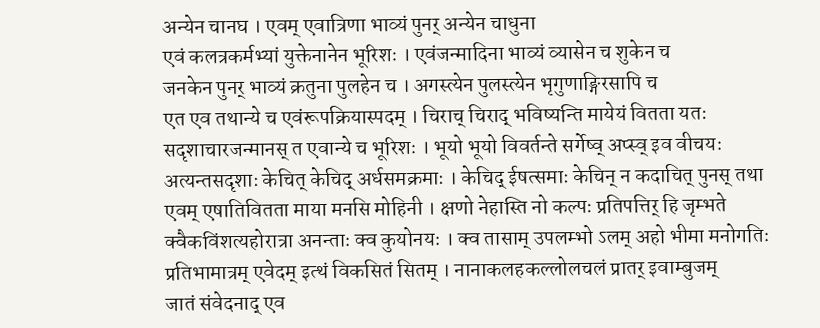अन्येन चानघ । एवम् एवात्रिणा भाव्यं पुनर् अन्येन चाधुना
एवं कलत्रकर्मभ्यां युक्तेनानेन भूरिशः । एवंजन्मादिना भाव्यं व्यासेन च शुकेन च
जनकेन पुनर् भाव्यं क्रतुना पुलहेन च । अगस्त्येन पुलस्त्येन भृगुणाङ्गिरसापि च
एत एव तथान्ये च एवंरूपक्रियास्पदम् । चिराच् चिराद् भविष्यन्ति मायेयं वितता यतः
सदृशाचारजन्मानस् त एवान्ये च भूरिशः । भूयो भूयो विवर्तन्ते सर्गेष्व् अप्स्व् इव वीचयः
अत्यन्तसदृशाः केचित् केचिद् अर्धसमक्रमाः । केचिद् ईषत्समाः केचिन् न कदाचित् पुनस् तथा
एवम् एषातिवितता माया मनसि मोहिनी । क्षणो नेहास्ति नो कल्पः प्रतिपत्तिर् हि जृम्भते
क्वैकविंशत्यहोरात्रा अनन्ताः क्व कुयोनयः । क्व तासाम् उपलम्भो ऽलम् अहो भीमा मनोगतिः
प्रतिभामात्रम् एवेदम् इत्थं विकसितं सितम् । नानाकलहकल्लोलचलं प्रातर् इवाम्बुजम्
जातं संवेदनाद् एव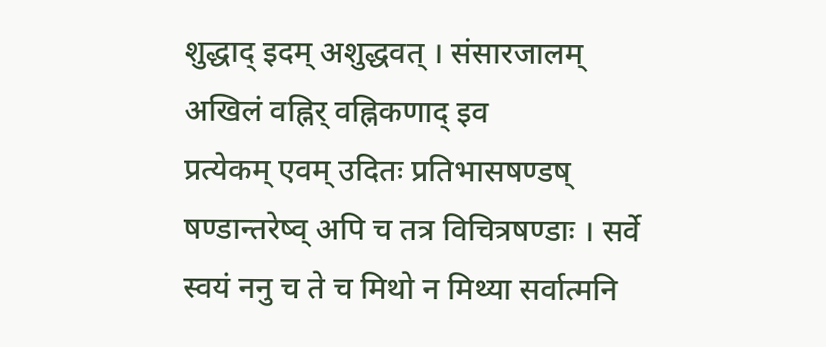शुद्धाद् इदम् अशुद्धवत् । संसारजालम् अखिलं वह्निर् वह्निकणाद् इव
प्रत्येकम् एवम् उदितः प्रतिभासषण्डष् षण्डान्तरेष्व् अपि च तत्र विचित्रषण्डाः । सर्वे स्वयं ननु च ते च मिथो न मिथ्या सर्वात्मनि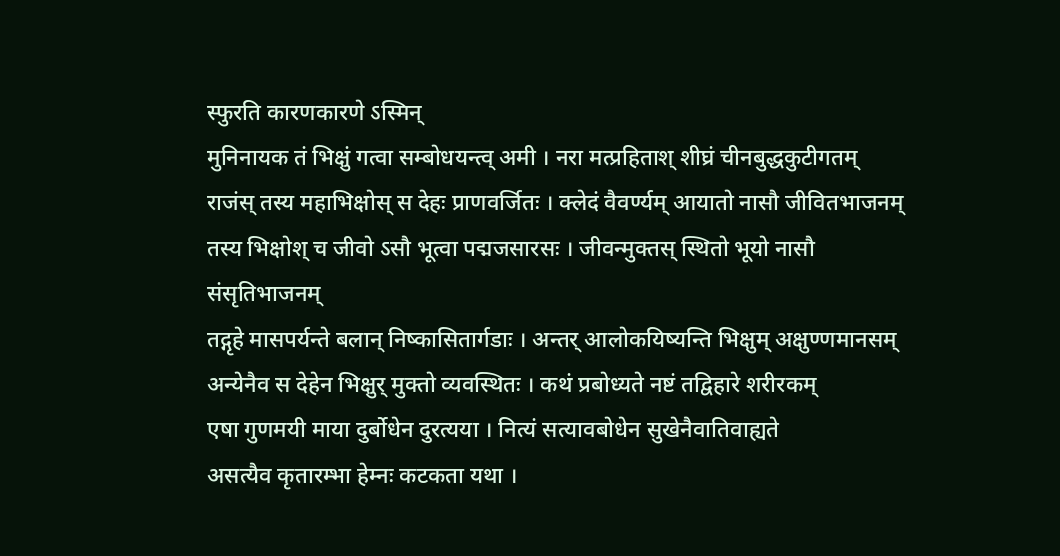स्फुरति कारणकारणे ऽस्मिन्
मुनिनायक तं भिक्षुं गत्वा सम्बोधयन्त्व् अमी । नरा मत्प्रहिताश् शीघ्रं चीनबुद्धकुटीगतम्
राजंस् तस्य महाभिक्षोस् स देहः प्राणवर्जितः । क्लेदं वैवर्ण्यम् आयातो नासौ जीवितभाजनम्
तस्य भिक्षोश् च जीवो ऽसौ भूत्वा पद्मजसारसः । जीवन्मुक्तस् स्थितो भूयो नासौ संसृतिभाजनम्
तद्गृहे मासपर्यन्ते बलान् निष्कासितार्गडाः । अन्तर् आलोकयिष्यन्ति भिक्षुम् अक्षुण्णमानसम्
अन्येनैव स देहेन भिक्षुर् मुक्तो व्यवस्थितः । कथं प्रबोध्यते नष्टं तद्विहारे शरीरकम्
एषा गुणमयी माया दुर्बोधेन दुरत्यया । नित्यं सत्यावबोधेन सुखेनैवातिवाह्यते
असत्यैव कृतारम्भा हेम्नः कटकता यथा ।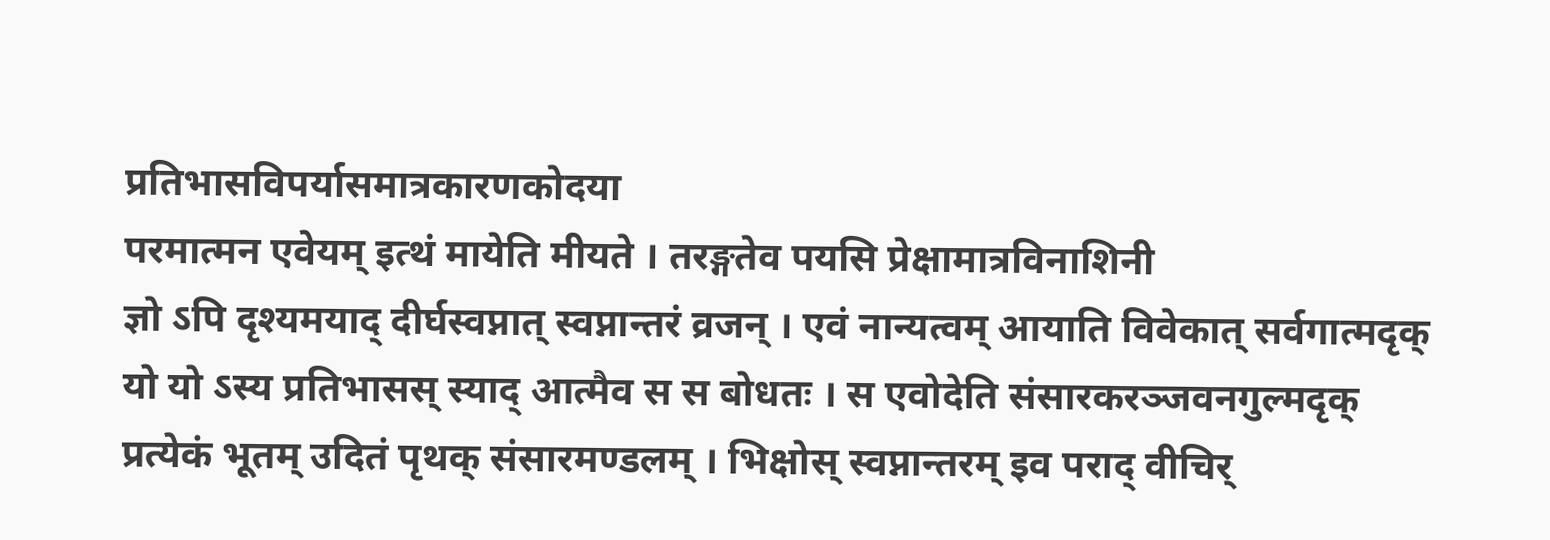प्रतिभासविपर्यासमात्रकारणकोदया
परमात्मन एवेयम् इत्थं मायेति मीयते । तरङ्गतेव पयसि प्रेक्षामात्रविनाशिनी
ज्ञो ऽपि दृश्यमयाद् दीर्घस्वप्नात् स्वप्नान्तरं व्रजन् । एवं नान्यत्वम् आयाति विवेकात् सर्वगात्मदृक्
यो यो ऽस्य प्रतिभासस् स्याद् आत्मैव स स बोधतः । स एवोदेति संसारकरञ्जवनगुल्मदृक्
प्रत्येकं भूतम् उदितं पृथक् संसारमण्डलम् । भिक्षोस् स्वप्नान्तरम् इव पराद् वीचिर्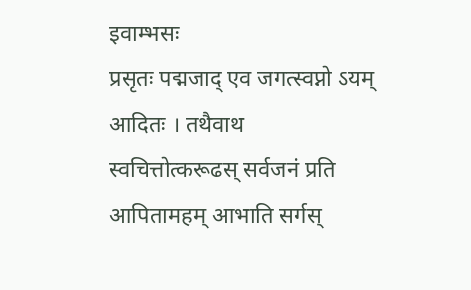इवाम्भसः
प्रसृतः पद्मजाद् एव जगत्स्वप्नो ऽयम् आदितः । तथैवाथ स्वचित्तोत्करूढस् सर्वजनं प्रति
आपितामहम् आभाति सर्गस्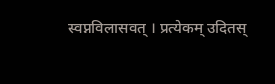स्वप्नविलासवत् । प्रत्येकम् उदितस्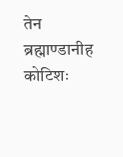तेन ब्रह्माण्डानीह कोटिशः